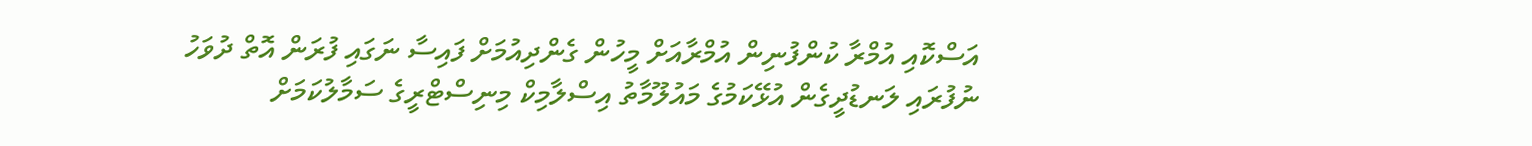އަސްކޮއި އުމްރާ ކުންފުނިން އުމްރާއަށް މީހުން ގެންދިއުމަށް ފައިސާ ނަގައި ފުރަން އޮތް ދުވަހު ނުފުރައި ލަނޑުދީގެން އުޅޭކަމުގެ މައުލޫމާތު އިސްލާމިކް މިނިސްޓްރީގެ ސަމާލުކަމަށް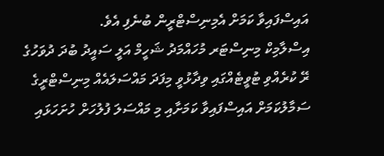އައިސްފައިވާ ކަމަށް އެމިނިސްޓްރީން ބުނެފި އެވެ.
އިސްލާމިކް މިނިސްޓަރ މުހައްމަދު ޝަހީމް އަލީ ސައީދު ބުދަ ދުވަހުގެ ރޭ ކުރެއްވި ޓުވީޓެއްގައި ވިދާޅުވީ މިފަދަ މައްސަލައެއް މިނިސްޓްރީގެ ސަމާލުކަމަށް އައިސްފައިވާ ކަމަށާއި މި މައްސަލަ ފުލުހަށް ހުށަހަޅައި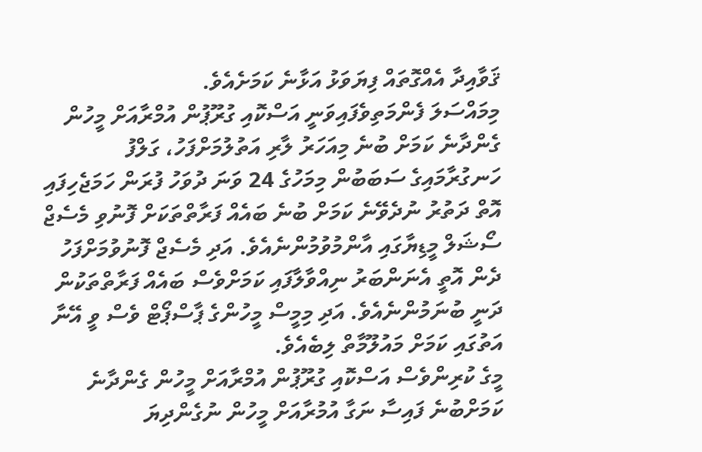ޤަވާއިދާ އެއްގޮތައް ފިޔަވަޅު އަޅާނެ ކަމަށެއެވެ.
މިމައްސަލަ ފެންމަތިވެފައިވަނީ އަސްކޮއި ގުރޫޕުން އުމްރާއަށް މީހުން ގެންދާނެ ކަމަށް ބުނެ މިއަހަރު ލާރި އަތުލުމަށްފަހު، ގަލްފު ހަނގުރާމައިގެ ސަބަބުން މިމަހުގެ 24 ވަނަ ދުވަހު ފުރަން ހަމަޖެހިފައި އޮތް ދަތުރު ނުދެވޭނެ ކަމަށް ބުނެ ބައެއް ފަރާތްތަކަށް ފޮނުވި މެސެޖް ސޯޝަލް މީޑިޔާގައި އާންމުވުމުންނެއެވެ. އަދި މެސެޖް ފޮނުވުމަށްފަހު ދެން އޮތީ އެނަންބަރު ނިއްވާލާފައި ކަމަށްވެސް ބައެއް ފަރާތްތަކުން ދަނީ ބުނަމުންނެއެވެ. އަދި މިމީސް މީހުންގެ ޕާސްޕޯޓް ވެސް ވީ އޭނާ އަތުގައި ކަމަށް މައުލޫމާތް ލިބެއެވެ.
މީގެ ކުރިންވެސް އަސްކޮއި ގުރޫޕުން އުމްރާއަށް މީހުން ގެންދާނެ ކަމަށްބުނެ ފައިސާ ނަގާ އުމުރާއަށް މީހުން ނުގެންދިޔަ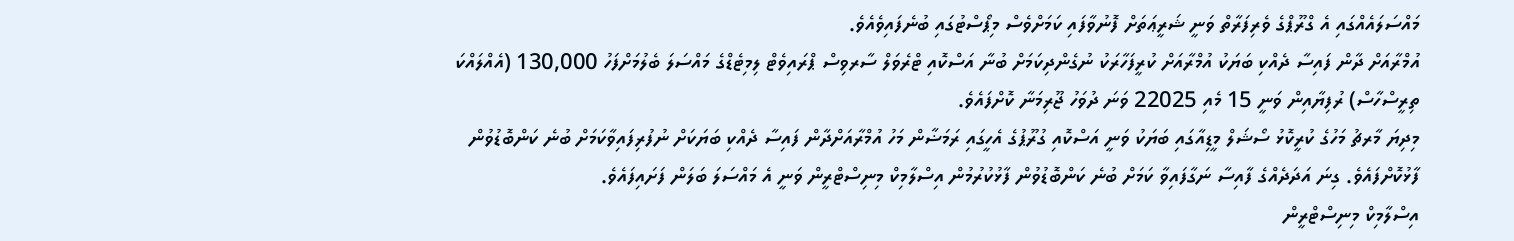މައްސަލައެއްގައި އެ ގްރޫޕްގެ ވެރިފަރާތް ވަނީ ޝަރީޢަތަށް ފޮނުވާފައި ކަމަށްވެސް މިޕޯސްޓުގައި ބުނެފައިވެއެވެ.
އުމްރާއަށް ދާން ފައިސާ ދެއްކި ބަޔަކު އުމްރާއަށް ކުރީފަހާރަކު ނުގެންދިކަމަށް ބުނާ އަސްކޮއި ޓްރެވަލް ސާރވިސް ޕްރައިވެޓް ލިމިޓެޑްގެ މައްސަލަ ބެލުމަށްފަހު 130,000 (އެއްލައްކަ ތިރީސްހާސް) ރުފިޔާއިން ވަނީ 15 މެއި 22025 ވަނަ ދުވަހު ޖޫރިމަނާ ކޮށްފައެވެ.
މިދިޔަ މާރޗު މަހުގެ ކުރީކޮޅު ސޯޝަލް މީޑިއާގައި ބަޔަކު ވަނީ އަސްކޮއި ގުރޫޕުގެ އެހީގައި ރަމަޟާން މަހު އުމްރާއަށްދާން ފައިސާ ދެއްކި ބަޔަކަށް ނުފުރިފައިވާކަމަށް ބުނެ ކަންބޮޑުވުން ފާޅުކޮށްފައެވެ. ގިނަ އަދަދެއްގެ ފާއިސާ ނަގާފައިވާ ކަމަށް ބުނެ ކަންބޮޑުވުން ފާޅުކުރުމުން އިސްލާމިކް މިނިސްޓްރީން ވަނީ އެ މައްސަލަ ބަލަން ފަށައިފައެވެ.
އިސްލާމިކް މިނިސްޓްރީން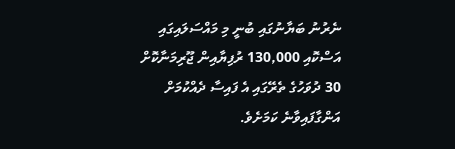ނެރުނު ބަޔާނުގައި ބުނީ މި މައްސަލައިގައި އަސްކޮއި 130,000 ރުފިޔާއިން ޖޫރިމަނާކޮށް 30 ދުވަހުގެ ތެރޭގައި އެ ފައިސާ ދެއްކުމަށް އަންގާފައިވާނެ ކަމަށެވެ.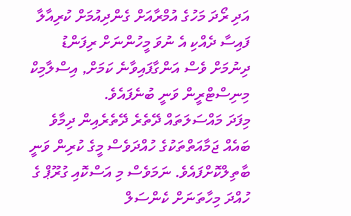އަދި ރޯދަ މަހުގެ އުމްރާއަށް ގެންދިއުމަށް ކުރިއާލާ ފައިސާ ދެއްކި އެ ނުވަ މީހުންނަށް ރިފަންޑު ދިނުމަށް ވެސް އަންގާފައިވާނެ ކަމަށް, އިސްލާމިކް މިނިސްޓްރީން ވަނީ ބުނެފައެވެ.
މިފަދަ މައްސަލަތައް ދޭތެރެ ދޭތެރެއިން ދިމާވެ ބައެއް ޖަމާއަތްތަކުގެ ހުއްދަވެސް މީގެ ކުރިން ވަނީ ބާތިލްކޮށްފައެވެ. ނަމަވެސް މި އަސްކޮއި ގުރޫޕް ގެ ހުއްދަ މިހާތަނަށް ކެންސަލް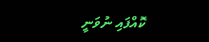ކޮއްފައި ނުވަނީ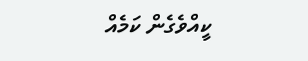ކީއްވެގެން ކަމެއް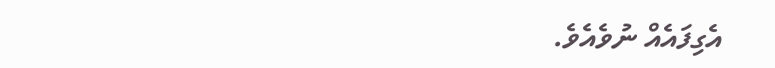އެގިފައެއް ނުވެއެވެ.